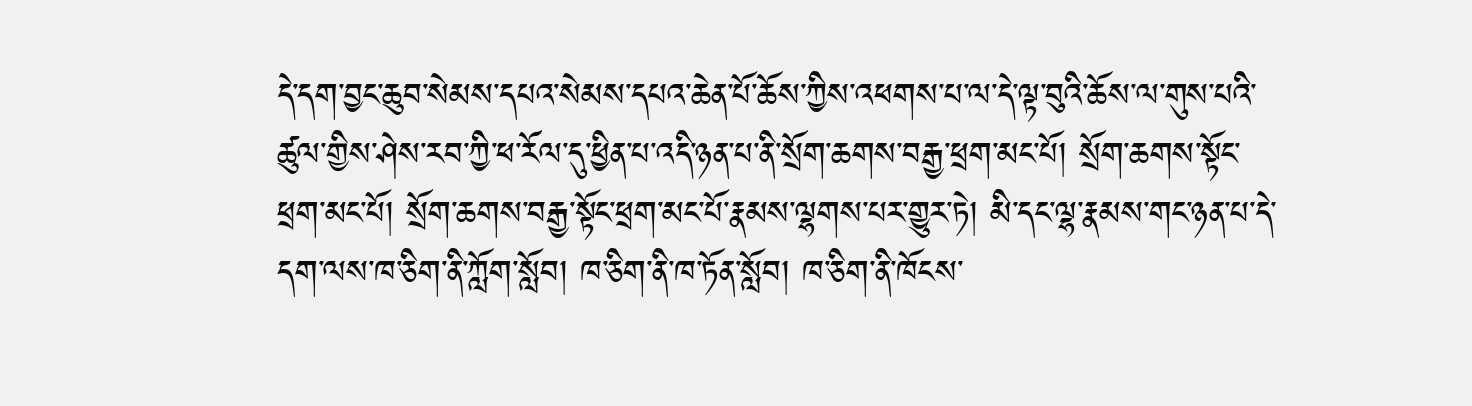དེ་དག་བྱང་ཆུབ་སེམས་དཔའ་སེམས་དཔའ་ཆེན་པོ་ཆོས་ཀྱིས་འཕགས་པ་ལ་དེ་ལྟ་བུའི་ཆོས་ལ་གུས་པའི་ཚུལ་གྱིས་ཤེས་རབ་ཀྱི་ཕ་རོལ་དུ་ཕྱིན་པ་འདི་ཉན་པ་ནི་སྲོག་ཆགས་བརྒྱ་ཕྲག་མང་པོ། སྲོག་ཆགས་སྟོང་ཕྲག་མང་པོ། སྲོག་ཆགས་བརྒྱ་སྟོང་ཕྲག་མང་པོ་རྣམས་ལྷགས་པར་གྱུར་ཏེ། མི་དང་ལྷ་རྣམས་གང་ཉན་པ་དེ་དག་ལས་ཁ་ཅིག་ནི་ཀློག་སློབ། ཁ་ཅིག་ནི་ཁ་ཏོན་སློབ། ཁ་ཅིག་ནི་ཁོངས་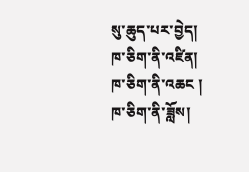སུ་ཆུད་པར་བྱེད། ཁ་ཅིག་ནི་འཛིན། ཁ་ཅིག་ནི་འཆང ། ཁ་ཅིག་ནི་ཟློས།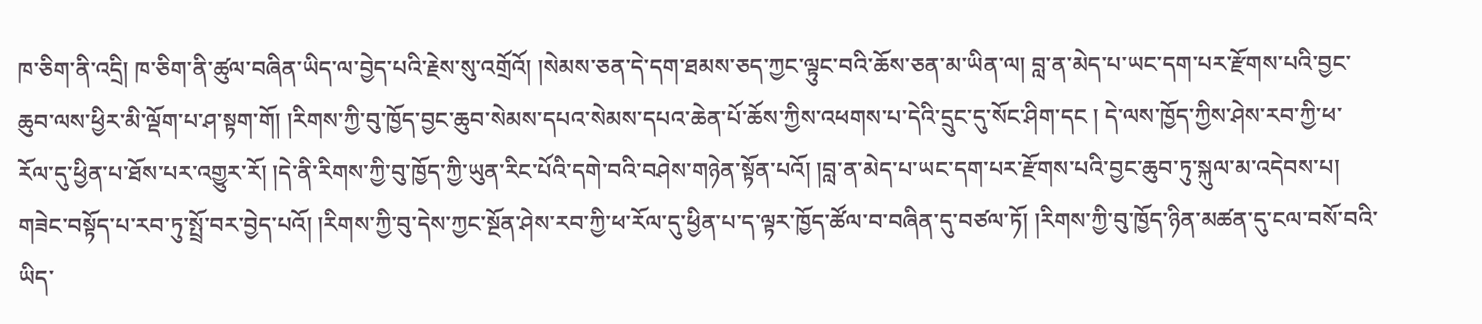ཁ་ཅིག་ནི་འདྲི། ཁ་ཅིག་ནི་ཚུལ་བཞིན་ཡིད་ལ་བྱེད་པའི་རྗེས་སུ་འགྲོའོ། །སེམས་ཅན་དེ་དག་ཐམས་ཅད་ཀྱང་ལྟུང་བའི་ཆོས་ཅན་མ་ཡིན་ལ། བླ་ན་མེད་པ་ཡང་དག་པར་རྫོགས་པའི་བྱང་ཆུབ་ལས་ཕྱིར་མི་ལྡོག་པ་ཤ་སྟག་གོ། །རིགས་ཀྱི་བུ་ཁྱོད་བྱང་ཆུབ་སེམས་དཔའ་སེམས་དཔའ་ཆེན་པོ་ཆོས་ཀྱིས་འཕགས་པ་དེའི་དྲུང་དུ་སོང་ཤིག་དང ། དེ་ལས་ཁྱོད་ཀྱིས་ཤེས་རབ་ཀྱི་ཕ་རོལ་དུ་ཕྱིན་པ་ཐོས་པར་འགྱུར་རོ། །དེ་ནི་རིགས་ཀྱི་བུ་ཁྱོད་ཀྱི་ཡུན་རིང་པོའི་དགེ་བའི་བཤེས་གཉེན་སྟོན་པའོ། །བླ་ན་མེད་པ་ཡང་དག་པར་རྫོགས་པའི་བྱང་ཆུབ་ཏུ་སྐུལ་མ་འདེབས་པ། གཟེང་བསྟོད་པ་རབ་ཏུ་སྤྲོ་བར་བྱེད་པའོ། །རིགས་ཀྱི་བུ་དེས་ཀྱང་སྔོན་ཤེས་རབ་ཀྱི་ཕ་རོལ་དུ་ཕྱིན་པ་ད་ལྟར་ཁྱོད་ཚོལ་བ་བཞིན་དུ་བཙལ་ཏོ། །རིགས་ཀྱི་བུ་ཁྱོད་ཉིན་མཚན་དུ་ངལ་བསོ་བའི་ཡིད་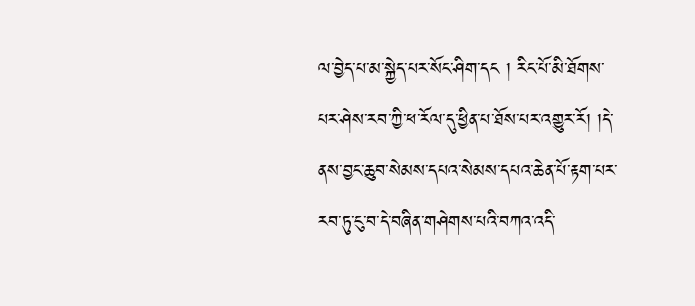ལ་བྱེད་པ་མ་སྐྱེད་པར་སོང་ཤིག་དང ། རིང་པོ་མི་ཐོགས་པར་ཤེས་རབ་ཀྱི་ཕ་རོལ་དུ་ཕྱིན་པ་ཐོས་པར་འགྱུར་རོ། །དེ་ནས་བྱང་ཆུབ་སེམས་དཔའ་སེམས་དཔའ་ཆེན་པོ་རྟག་པར་རབ་ཏུ་ངུ་བ་དེ་བཞིན་གཤེགས་པའི་བཀའ་འདི་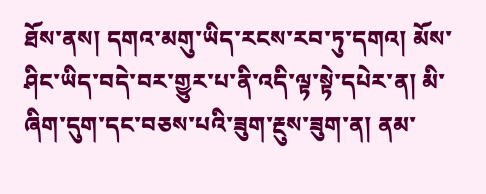ཐོས་ནས། དགའ་མགུ་ཡིད་རངས་རབ་ཏུ་དགའ། མོས་ཤིང་ཡིད་བདེ་བར་གྱུར་པ་ནི་འདི་ལྟ་སྟེ་དཔེར་ན། མི་ཞིག་དུག་དང་བཅས་པའི་ཟུག་རྔུས་ཟུག་ན། ནམ་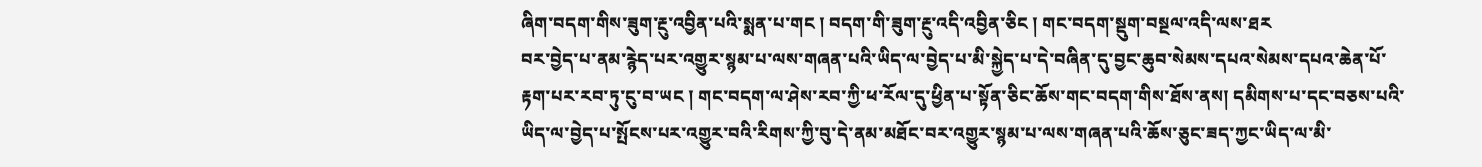ཞིག་བདག་གིས་ཟུག་རྔུ་འབྱིན་པའི་སྨན་པ་གང ། བདག་གི་ཟུག་རྔུ་འདི་འབྱིན་ཅིང ། གང་བདག་སྡུག་བསྔལ་འདི་ལས་ཐར
བར་བྱེད་པ་ནམ་རྙེད་པར་འགྱུར་སྙམ་པ་ལས་གཞན་པའི་ཡིད་ལ་བྱེད་པ་མི་སྐྱེད་པ་དེ་བཞིན་དུ་བྱང་ཆུབ་སེམས་དཔའ་སེམས་དཔའ་ཆེན་པོ་རྟག་པར་རབ་ཏུ་ངུ་བ་ཡང ། གང་བདག་ལ་ཤེས་རབ་ཀྱི་ཕ་རོལ་དུ་ཕྱིན་པ་སྟོན་ཅིང་ཆོས་གང་བདག་གིས་ཐོས་ནས། དམིགས་པ་དང་བཅས་པའི་ཡིད་ལ་བྱེད་པ་སྤོངས་པར་འགྱུར་བའི་རིགས་ཀྱི་བུ་དེ་ནམ་མཐོང་བར་འགྱུར་སྙམ་པ་ལས་གཞན་པའི་ཆོས་ཅུང་ཟད་ཀྱང་ཡིད་ལ་མི་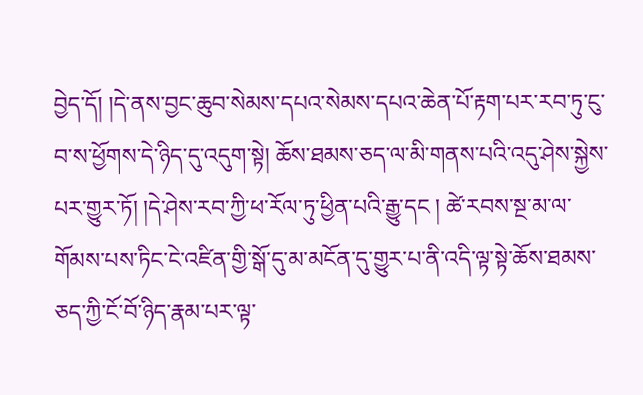བྱེད་དོ། །དེ་ནས་བྱང་ཆུབ་སེམས་དཔའ་སེམས་དཔའ་ཆེན་པོ་རྟག་པར་རབ་ཏུ་ངུ་བ་ས་ཕྱོགས་དེ་ཉིད་དུ་འདུག་སྟེ། ཆོས་ཐམས་ཅད་ལ་མི་གནས་པའི་འདུ་ཤེས་སྐྱེས་པར་གྱུར་ཏོ། །དེ་ཤེས་རབ་ཀྱི་ཕ་རོལ་ཏུ་ཕྱིན་པའི་རྒྱུ་དང ། ཚེ་རབས་སྔ་མ་ལ་གོམས་པས་ཏིང་ངེ་འཛིན་གྱི་སྒོ་དུ་མ་མངོན་དུ་གྱུར་པ་ནི་འདི་ལྟ་སྟེ་ཆོས་ཐམས་ཅད་ཀྱི་ངོ་བོ་ཉིད་རྣམ་པར་ལྟ་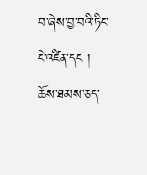བ་ཞེས་བྱ་བའི་ཏིང་ངེ་འཛིན་དང ། ཆོས་ཐམས་ཅད་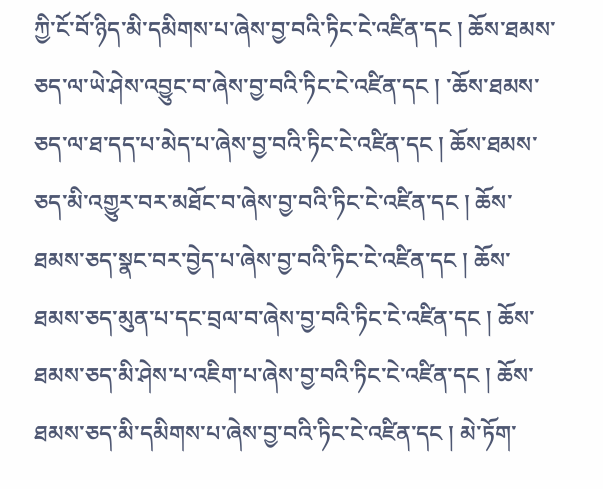ཀྱི་ངོ་བོ་ཉིད་མི་དམིགས་པ་ཞེས་བྱ་བའི་ཏིང་ངེ་འཛིན་དང ། ཆོས་ཐམས་ཅད་ལ་ཡེ་ཤེས་འབྱུང་བ་ཞེས་བྱ་བའི་ཏིང་ངེ་འཛིན་དང ། ་ཆོས་ཐམས་ཅད་ལ་ཐ་དད་པ་མེད་པ་ཞེས་བྱ་བའི་ཏིང་ངེ་འཛིན་དང ། ཆོས་ཐམས་ཅད་མི་འགྱུར་བར་མཐོང་བ་ཞེས་བྱ་བའི་ཏིང་ངེ་འཛིན་དང ། ཆོས་ཐམས་ཅད་སྣང་བར་བྱེད་པ་ཞེས་བྱ་བའི་ཏིང་ངེ་འཛིན་དང ། ཆོས་ཐམས་ཅད་མུན་པ་དང་བྲལ་བ་ཞེས་བྱ་བའི་ཏིང་ངེ་འཛིན་དང ། ཆོས་ཐམས་ཅད་མི་ཤེས་པ་འཇིག་པ་ཞེས་བྱ་བའི་ཏིང་ངེ་འཛིན་དང ། ཆོས་ཐམས་ཅད་མི་དམིགས་པ་ཞེས་བྱ་བའི་ཏིང་ངེ་འཛིན་དང ། མེ་ཏོག་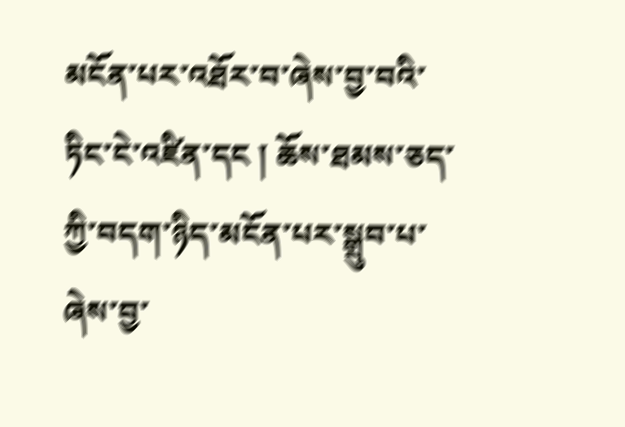མངོན་པར་འཐོར་བ་ཞེས་བྱ་བའི་ཏིང་ངེ་འཛིན་དང ། ཆོས་ཐམས་ཅད་ཀྱི་བདག་ཉིད་མངོན་པར་སྒྲུབ་པ་ཞེས་བྱ་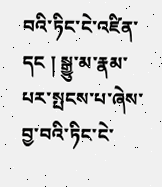བའི་ཏིང་ངེ་འཛིན་དང ། སྒྱུ་མ་རྣམ་པར་སྤངས་པ་ཞེས་བྱ་བའི་ཏིང་ངེ་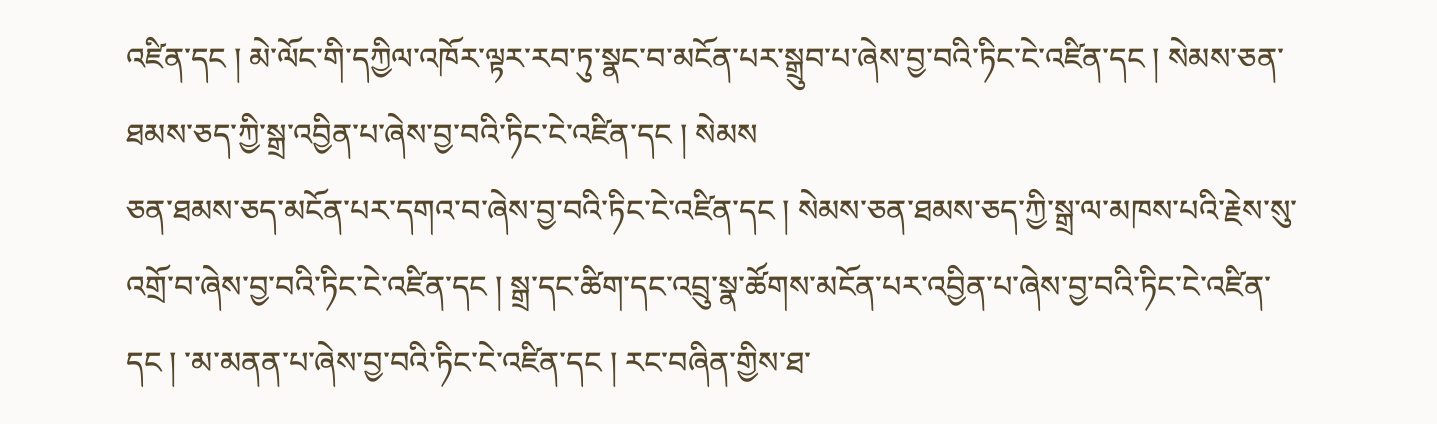འཛིན་དང ། མེ་ལོང་གི་དཀྱིལ་འཁོར་ལྟར་རབ་ཏུ་སྣང་བ་མངོན་པར་སྒྲུབ་པ་ཞེས་བྱ་བའི་ཏིང་ངེ་འཛིན་དང ། སེམས་ཅན་ཐམས་ཅད་ཀྱི་སྒྲ་འབྱིན་པ་ཞེས་བྱ་བའི་ཏིང་ངེ་འཛིན་དང ། སེམས
ཅན་ཐམས་ཅད་མངོན་པར་དགའ་བ་ཞེས་བྱ་བའི་ཏིང་ངེ་འཛིན་དང ། སེམས་ཅན་ཐམས་ཅད་ཀྱི་སྒྲ་ལ་མཁས་པའི་རྗེས་སུ་འགྲོ་བ་ཞེས་བྱ་བའི་ཏིང་ངེ་འཛིན་དང ། སྒྲ་དང་ཚིག་དང་འབྲུ་སྣ་ཚོགས་མངོན་པར་འབྱིན་པ་ཞེས་བྱ་བའི་ཏིང་ངེ་འཛིན་དང ། ་མ་མནན་པ་ཞེས་བྱ་བའི་ཏིང་ངེ་འཛིན་དང ། རང་བཞིན་གྱིས་ཐ་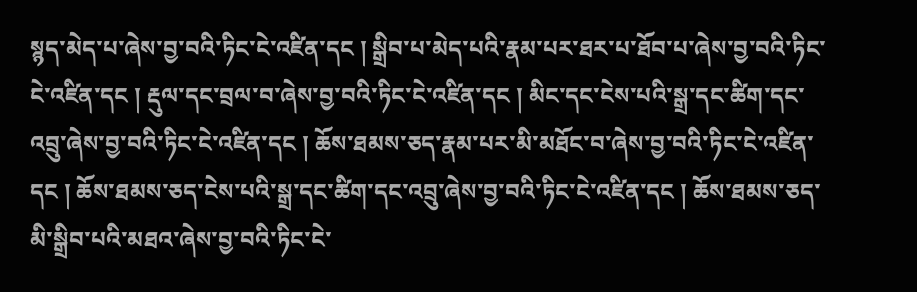སྙད་མེད་པ་ཞེས་བྱ་བའི་ཏིང་ངེ་འཛིན་དང ། སྒྲིབ་པ་མེད་པའི་རྣམ་པར་ཐར་པ་ཐོབ་པ་ཞེས་བྱ་བའི་ཏིང་ངེ་འཛིན་དང ། རྡུལ་དང་བྲལ་བ་ཞེས་བྱ་བའི་ཏིང་ངེ་འཛིན་དང ། མིང་དང་ངེས་པའི་སྒྲ་དང་ཚིག་དང་འབྲུ་ཞེས་བྱ་བའི་ཏིང་ངེ་འཛིན་དང ། ཆོས་ཐམས་ཅད་རྣམ་པར་མི་མཐོང་བ་ཞེས་བྱ་བའི་ཏིང་ངེ་འཛིན་དང ། ཆོས་ཐམས་ཅད་ངེས་པའི་སྒྲ་དང་ཚིག་དང་འབྲུ་ཞེས་བྱ་བའི་ཏིང་ངེ་འཛིན་དང ། ཆོས་ཐམས་ཅད་མི་སྒྲིབ་པའི་མཐའ་ཞེས་བྱ་བའི་ཏིང་ངེ་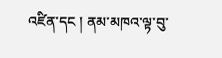འཛིན་དང ། ནམ་མཁའ་ལྟ་བུ་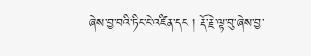ཞེས་བྱ་བའི་ཏིང་ངེ་འཛིན་དང ། རྡོ་རྗེ་ལྟ་བུ་ཞེས་བྱ་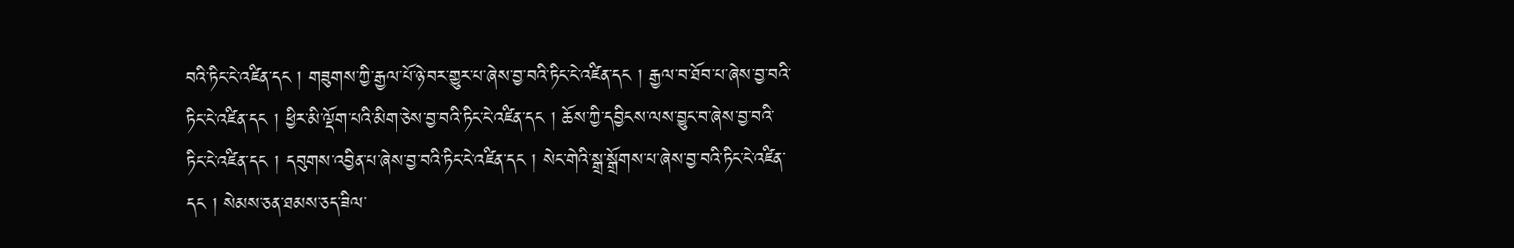བའི་ཏིང་ངེ་འཛིན་དང ། གཟུགས་ཀྱི་རྒྱལ་པོ་ཉེ་བར་གྱུར་པ་ཞེས་བྱ་བའི་ཏིང་ངེ་འཛིན་དང ། རྒྱལ་བ་ཐོབ་པ་ཞེས་བྱ་བའི་ཏིང་ངེ་འཛིན་དང ། ཕྱིར་མི་ལྡོག་པའི་མིག་ཅེས་བྱ་བའི་ཏིང་ངེ་འཛིན་དང ། ཆོས་ཀྱི་དབྱིངས་ལས་བྱུང་བ་ཞེས་བྱ་བའི་ཏིང་ངེ་འཛིན་དང ། དབུགས་འབྱིན་པ་ཞེས་བྱ་བའི་ཏིང་ངེ་འཛིན་དང ། སེང་གེའི་སྒྲ་སྒྲོགས་པ་ཞེས་བྱ་བའི་ཏིང་ངེ་འཛིན་དང ། སེམས་ཅན་ཐམས་ཅད་ཟིལ་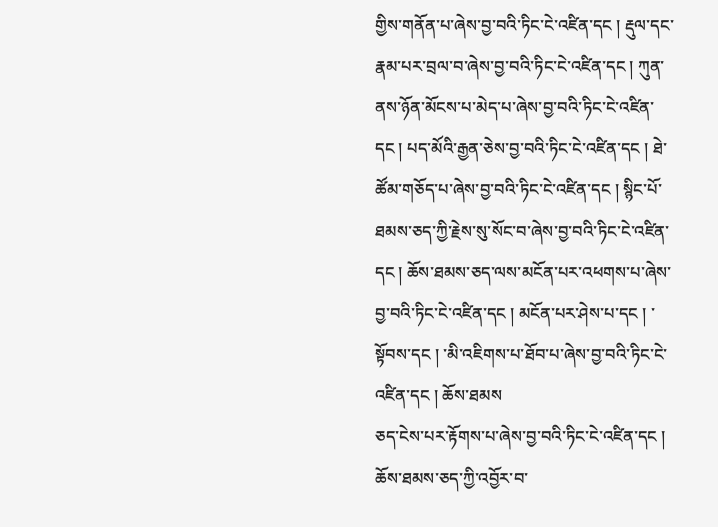གྱིས་གནོན་པ་ཞེས་བྱ་བའི་ཏིང་ངེ་འཛིན་དང ། རྡུལ་དང་རྣམ་པར་བྲལ་བ་ཞེས་བྱ་བའི་ཏིང་ངེ་འཛིན་དང ། ཀུན་ནས་ཉོན་མོངས་པ་མེད་པ་ཞེས་བྱ་བའི་ཏིང་ངེ་འཛིན་དང ། པད་མོའི་རྒྱན་ཅེས་བྱ་བའི་ཏིང་ངེ་འཛིན་དང ། ཐེ་ཚོམ་གཅོད་པ་ཞེས་བྱ་བའི་ཏིང་ངེ་འཛིན་དང ། སྙིང་པོ་ཐམས་ཅད་ཀྱི་རྗེས་སུ་སོང་བ་ཞེས་བྱ་བའི་ཏིང་ངེ་འཛིན་དང ། ཆོས་ཐམས་ཅད་ལས་མངོན་པར་འཕགས་པ་ཞེས་བྱ་བའི་ཏིང་ངེ་འཛིན་དང ། མངོན་པར་ཤེས་པ་དང ། ་སྟོབས་དང ། ་མི་འཇིགས་པ་ཐོབ་པ་ཞེས་བྱ་བའི་ཏིང་ངེ་འཛིན་དང ། ཆོས་ཐམས
ཅད་ངེས་པར་རྟོགས་པ་ཞེས་བྱ་བའི་ཏིང་ངེ་འཛིན་དང ། ཆོས་ཐམས་ཅད་ཀྱི་འབྱོར་བ་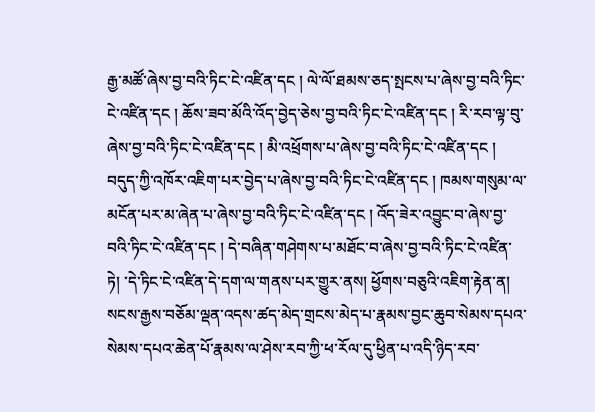རྒྱ་མཚོ་ཞེས་བྱ་བའི་ཏིང་ངེ་འཛིན་དང ། ལེ་ལོ་ཐམས་ཅད་སྤངས་པ་ཞེས་བྱ་བའི་ཏིང་ངེ་འཛིན་དང ། ཆོས་ཟབ་མོའི་འོད་བྱེད་ཅེས་བྱ་བའི་ཏིང་ངེ་འཛིན་དང ། རི་རབ་ལྟ་བུ་ཞེས་བྱ་བའི་ཏིང་ངེ་འཛིན་དང ། མི་འཕྲོགས་པ་ཞེས་བྱ་བའི་ཏིང་ངེ་འཛིན་དང ། བདུད་ཀྱི་འཁོར་འཇིག་པར་བྱེད་པ་ཞེས་བྱ་བའི་ཏིང་ངེ་འཛིན་དང ། ཁམས་གསུམ་ལ་མངོན་པར་མ་ཞེན་པ་ཞེས་བྱ་བའི་ཏིང་ངེ་འཛིན་དང ། འོད་ཟེར་འབྱུང་བ་ཞེས་བྱ་བའི་ཏིང་ངེ་འཛིན་དང ། དེ་བཞིན་གཤེགས་པ་མཐོང་བ་ཞེས་བྱ་བའི་ཏིང་ངེ་འཛིན་ཏེ། ་དེ་ཏིང་ངེ་འཛིན་དེ་དག་ལ་གནས་པར་གྱུར་ནས། ཕྱོགས་བཅུའི་འཇིག་རྟེན་ན། སངས་རྒྱས་བཅོམ་ལྡན་འདས་ཚད་མེད་གྲངས་མེད་པ་རྣམས་བྱང་ཆུབ་སེམས་དཔའ་སེམས་དཔའ་ཆེན་པོ་རྣམས་ལ་ཤེས་རབ་ཀྱི་ཕ་རོལ་དུ་ཕྱིན་པ་འདི་ཉིད་རབ་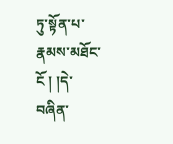ཏུ་སྟོན་པ་རྣམས་མཐོང་ངོ ། །དེ་བཞིན་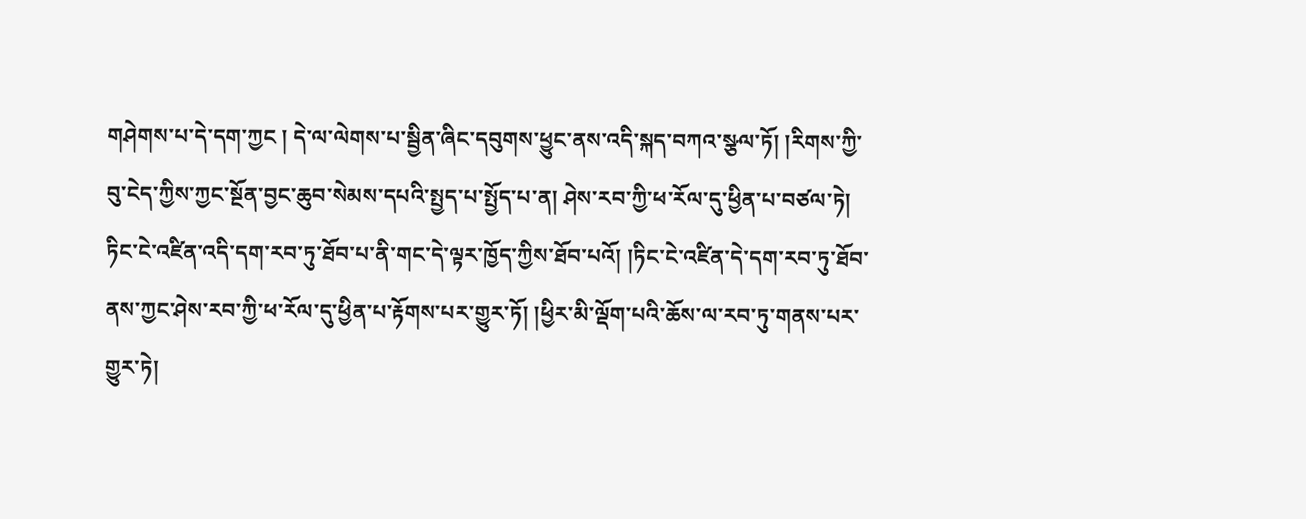གཤེགས་པ་དེ་དག་ཀྱང ། དེ་ལ་ལེགས་པ་སྦྱིན་ཞིང་དབུགས་ཕྱུང་ནས་འདི་སྐད་བཀའ་སྩལ་ཏོ། །རིགས་ཀྱི་བུ་ངེད་ཀྱིས་ཀྱང་སྔོན་བྱང་ཆུབ་སེམས་དཔའི་སྤྱད་པ་སྤྱོད་པ་ན། ཤེས་རབ་ཀྱི་ཕ་རོལ་དུ་ཕྱིན་པ་བཙལ་ཏེ། ཏིང་ངེ་འཛིན་འདི་དག་རབ་ཏུ་ཐོབ་པ་ནི་གང་དེ་ལྟར་ཁྱོད་ཀྱིས་ཐོབ་པའོ། །ཏིང་ངེ་འཛིན་དེ་དག་རབ་ཏུ་ཐོབ་ནས་ཀྱང་ཤེས་རབ་ཀྱི་ཕ་རོལ་དུ་ཕྱིན་པ་རྟོགས་པར་གྱུར་ཏོ། །ཕྱིར་མི་ལྡོག་པའི་ཆོས་ལ་རབ་ཏུ་གནས་པར་གྱུར་ཏེ།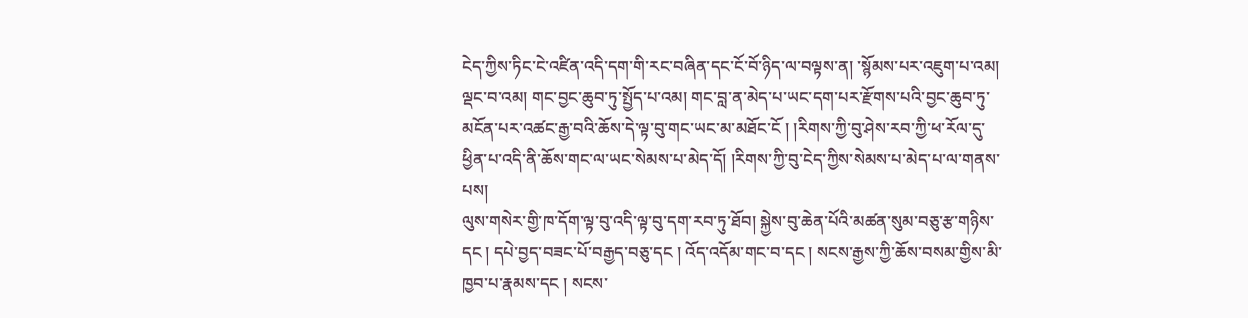ངེད་ཀྱིས་ཏིང་ངེ་འཛིན་འདི་དག་གི་རང་བཞིན་དང་ངོ་བོ་ཉིད་ལ་བལྟས་ན། ་སྙོམས་པར་འཇུག་པ་འམ། ལྡང་བ་འམ། གང་བྱང་ཆུབ་ཏུ་སྤྱོད་པ་འམ། གང་བླ་ན་མེད་པ་ཡང་དག་པར་རྫོགས་པའི་བྱང་ཆུབ་ཏུ་མངོན་པར་འཚང་རྒྱ་བའི་ཆོས་དེ་ལྟ་བུ་གང་ཡང་མ་མཐོང་ངོ ། །རིགས་ཀྱི་བུ་ཤེས་རབ་ཀྱི་ཕ་རོལ་དུ་ཕྱིན་པ་འདི་ནི་ཆོས་གང་ལ་ཡང་སེམས་པ་མེད་དོ། །རིགས་ཀྱི་བུ་ངེད་ཀྱིས་སེམས་པ་མེད་པ་ལ་གནས་པས།
ལུས་གསེར་གྱི་ཁ་དོག་ལྟ་བུ་འདི་ལྟ་བུ་དག་རབ་ཏུ་ཐོབ། སྐྱེས་བུ་ཆེན་པོའི་མཚན་སུམ་བཅུ་རྩ་གཉིས་དང ། དཔེ་བྱད་བཟང་པོ་བརྒྱད་བཅུ་དང ། འོད་འདོམ་གང་བ་དང ། སངས་རྒྱས་ཀྱི་ཆོས་བསམ་གྱིས་མི་ཁྱབ་པ་རྣམས་དང ། སངས་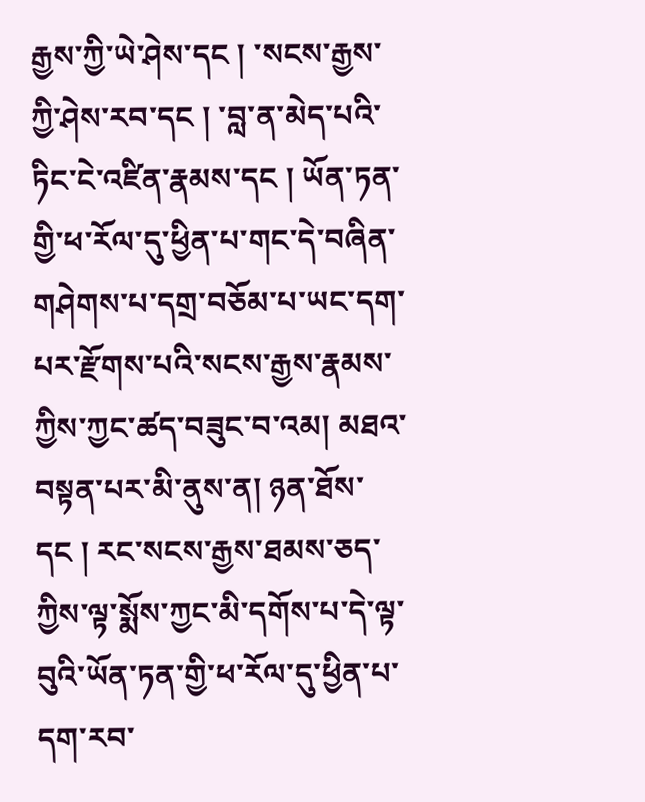རྒྱས་ཀྱི་ཡེ་ཤེས་དང ། ་སངས་རྒྱས་ཀྱི་ཤེས་རབ་དང ། ་བླ་ན་མེད་པའི་ཏིང་ངེ་འཛིན་རྣམས་དང ། ཡོན་ཏན་གྱི་ཕ་རོལ་དུ་ཕྱིན་པ་གང་དེ་བཞིན་གཤེགས་པ་དགྲ་བཅོམ་པ་ཡང་དག་པར་རྫོགས་པའི་སངས་རྒྱས་རྣམས་ཀྱིས་ཀྱང་ཚད་བཟུང་བ་འམ། མཐའ་བསྟན་པར་མི་ནུས་ན། ཉན་ཐོས་དང ། རང་སངས་རྒྱས་ཐམས་ཅད་ཀྱིས་ལྟ་སྨོས་ཀྱང་མི་དགོས་པ་དེ་ལྟ་བུའི་ཡོན་ཏན་གྱི་ཕ་རོལ་དུ་ཕྱིན་པ་དག་རབ་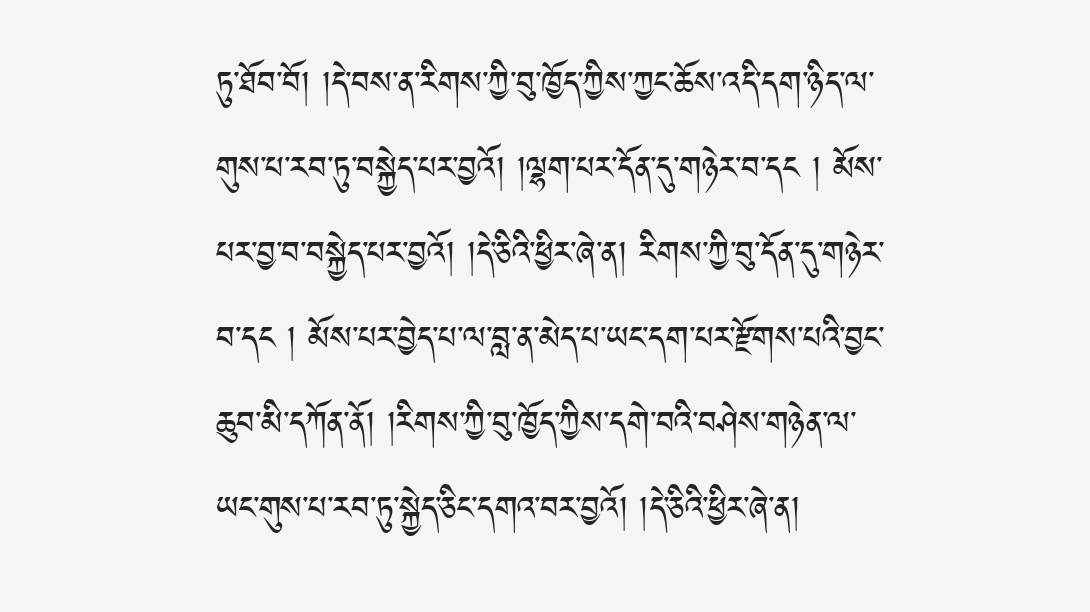ཏུ་ཐོབ་བོ། །དེ་བས་ན་རིགས་ཀྱི་བུ་ཁྱོད་ཀྱིས་ཀྱང་ཆོས་འདི་དག་ཉིད་ལ་གུས་པ་རབ་ཏུ་བསྐྱེད་པར་བྱའོ། །ལྷག་པར་དོན་དུ་གཉེར་བ་དང ། མོས་པར་བྱ་བ་བསྐྱེད་པར་བྱའོ། །དེ་ཅིའི་ཕྱིར་ཞེ་ན། རིགས་ཀྱི་བུ་དོན་དུ་གཉེར་བ་དང ། མོས་པར་བྱེད་པ་ལ་བླ་ན་མེད་པ་ཡང་དག་པར་རྫོགས་པའི་བྱང་ཆུབ་མི་དཀོན་ནོ། །རིགས་ཀྱི་བུ་ཁྱོད་ཀྱིས་དགེ་བའི་བཤེས་གཉེན་ལ་ཡང་གུས་པ་རབ་ཏུ་སྐྱེད་ཅིང་དགའ་བར་བྱའོ། །དེ་ཅིའི་ཕྱིར་ཞེ་ན།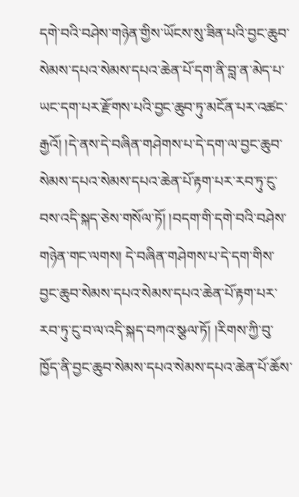དགེ་བའི་བཤེས་གཉེན་གྱིས་ཡོངས་སུ་ཟིན་པའི་བྱང་ཆུབ་སེམས་དཔའ་སེམས་དཔའ་ཆེན་པོ་དག་ནི་བླ་ན་མེད་པ་ཡང་དག་པར་རྫོགས་པའི་བྱང་ཆུབ་ཏུ་མངོན་པར་འཚང་རྒྱའོ། །དེ་ནས་དེ་བཞིན་གཤེགས་པ་དེ་དག་ལ་བྱང་ཆུབ་སེམས་དཔའ་སེམས་དཔའ་ཆེན་པོ་རྟག་པར་རབ་ཏུ་ངུ་བས་འདི་སྐད་ཅེས་གསོལ་ཏོ། །བདག་གི་དགེ་བའི་བཤེས་གཉེན་གང་ལགས། དེ་བཞིན་གཤེགས་པ་དེ་དག་གིས་བྱང་ཆུབ་སེམས་དཔའ་སེམས་དཔའ་ཆེན་པོ་རྟག་པར་རབ་ཏུ་ངུ་བ་ལ་འདི་སྐད་བཀའ་སྩལ་ཏོ། །རིགས་ཀྱི་བུ་ཁྱོད་ནི་བྱང་ཆུབ་སེམས་དཔའ་སེམས་དཔའ་ཆེན་པོ་ཆོས་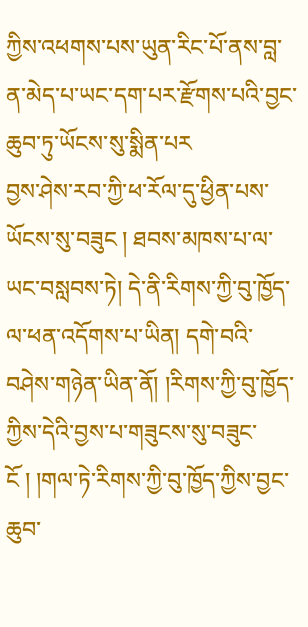ཀྱིས་འཕགས་པས་ཡུན་རིང་པོ་ནས་བླ་ན་མེད་པ་ཡང་དག་པར་རྫོགས་པའི་བྱང་ཆུབ་ཏུ་ཡོངས་སུ་སྨིན་པར
བྱས་ཤེས་རབ་ཀྱི་ཕ་རོལ་དུ་ཕྱིན་པས་ཡོངས་སུ་བཟུང ། ཐབས་མཁས་པ་ལ་ཡང་བསླབས་ཏེ། དེ་ནི་རིགས་ཀྱི་བུ་ཁྱོད་ལ་ཕན་འདོགས་པ་ཡིན། དགེ་བའི་བཤེས་གཉེན་ཡིན་ནོ། །རིགས་ཀྱི་བུ་ཁྱོད་ཀྱིས་དེའི་བྱས་པ་གཟུངས་སུ་བཟུང་ངོ ། །གལ་ཏེ་རིགས་ཀྱི་བུ་ཁྱོད་ཀྱིས་བྱང་ཆུབ་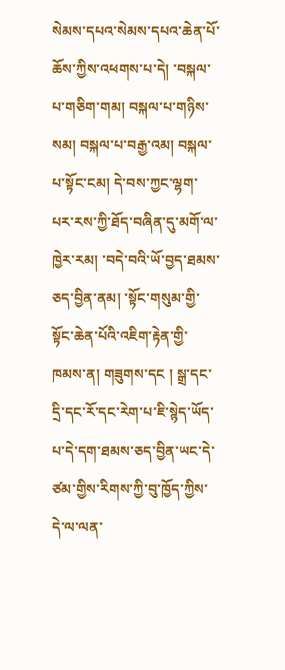སེམས་དཔའ་སེམས་དཔའ་ཆེན་པོ་ཆོས་ཀྱིས་འཕགས་པ་དེ། ་བསྐལ་པ་གཅིག་གམ། བསྐལ་པ་གཉིས་སམ། བསྐལ་པ་བརྒྱ་འམ། བསྐལ་པ་སྟོང་ངམ། དེ་བས་ཀྱང་ལྷག་པར་རས་ཀྱི་ཐོད་བཞིན་དུ་མགོ་ལ་ཁྱེར་རམ། ་བདེ་བའི་ཡོ་བྱད་ཐམས་ཅད་བྱིན་ནམ། ་སྟོང་གསུམ་གྱི་སྟོང་ཆེན་པོའི་འཇིག་རྟེན་གྱི་ཁམས་ན། གཟུགས་དང ། སྒྲ་དང་དྲི་དང་རོ་དང་རེག་པ་ཇི་སྙེད་ཡོད་པ་དེ་དག་ཐམས་ཅད་བྱིན་ཡང་དེ་ཙམ་གྱིས་རིགས་ཀྱི་བུ་ཁྱོད་ཀྱིས་དེ་ལ་ལན་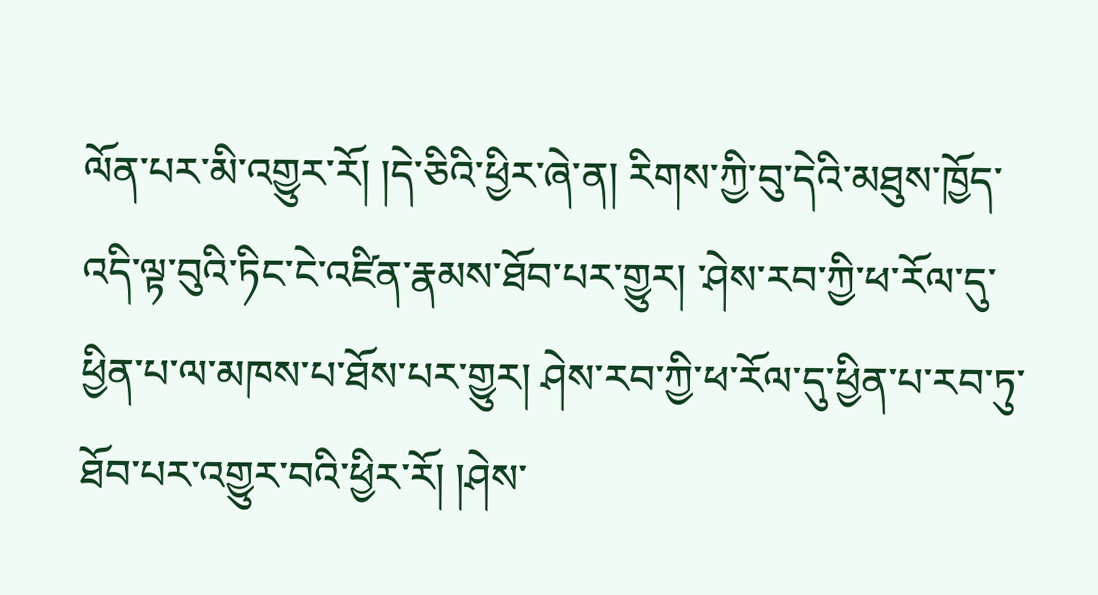ལོན་པར་མི་འགྱུར་རོ། །དེ་ཅིའི་ཕྱིར་ཞེ་ན། རིགས་ཀྱི་བུ་དེའི་མཐུས་ཁྱོད་འདི་ལྟ་བུའི་ཏིང་ངེ་འཛིན་རྣམས་ཐོབ་པར་གྱུར། ་ཤེས་རབ་ཀྱི་ཕ་རོལ་དུ་ཕྱིན་པ་ལ་མཁས་པ་ཐོས་པར་གྱུར། ཤེས་རབ་ཀྱི་ཕ་རོལ་དུ་ཕྱིན་པ་རབ་ཏུ་ཐོབ་པར་འགྱུར་བའི་ཕྱིར་རོ། །ཤེས་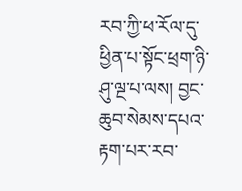རབ་ཀྱི་ཕ་རོལ་དུ་ཕྱིན་པ་སྟོང་ཕྲག་ཉི་ཤུ་ལྔ་པ་ལས། བྱང་ཆུབ་སེམས་དཔའ་རྟག་པར་རབ་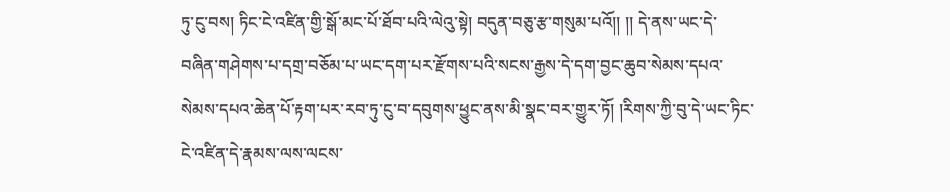ཏུ་ངུ་བས། ཏིང་ངེ་འཛིན་གྱི་སྒོ་མང་པོ་ཐོབ་པའི་ལེའུ་སྟེ། བདུན་བཅུ་རྩ་གསུམ་པའོ།། །། དེ་ནས་ཡང་དེ་བཞིན་གཤེགས་པ་དགྲ་བཅོམ་པ་ཡང་དག་པར་རྫོགས་པའི་སངས་རྒྱས་དེ་དག་བྱང་ཆུབ་སེམས་དཔའ་སེམས་དཔའ་ཆེན་པོ་རྟག་པར་རབ་ཏུ་ངུ་བ་དབུགས་ཕྱུང་ནས་མི་སྣང་བར་གྱུར་ཏོ། །རིགས་ཀྱི་བུ་དེ་ཡང་ཏིང་ངེ་འཛིན་དེ་རྣམས་ལས་ལངས་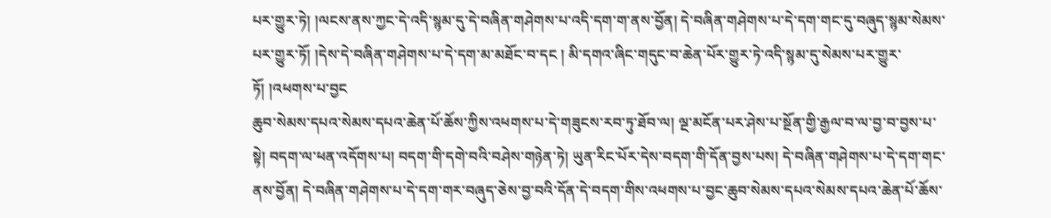པར་གྱུར་ཏེ། །ལངས་ནས་ཀྱང་དེ་འདི་སྙམ་དུ་དེ་བཞིན་གཤེགས་པ་འདི་དག་ག་ནས་བྱོན། དེ་བཞིན་གཤེགས་པ་དེ་དག་གང་དུ་བཞུད་སྙམ་སེམས་པར་གྱུར་ཏོ། །དེས་དེ་བཞིན་གཤེགས་པ་དེ་དག་མ་མཐོང་བ་དང ། མི་དགའ་ཞིང་གདུང་བ་ཆེན་པོར་གྱུར་ཏེ་འདི་སྙམ་དུ་སེམས་པར་གྱུར་ཏོ། །འཕགས་པ་བྱང
ཆུབ་སེམས་དཔའ་སེམས་དཔའ་ཆེན་པོ་ཆོས་ཀྱིས་འཕགས་པ་དེ་གཟུངས་རབ་ཏུ་ཐོབ་ལ། ལྔ་མངོན་པར་ཤེས་པ་སྔོན་གྱི་རྒྱལ་བ་ལ་བྱ་བ་བྱས་པ་སྟེ། བདག་ལ་ཕན་འདོགས་པ། བདག་གི་དགེ་བའི་བཤེས་གཉེན་ཏེ། ཡུན་རིང་པོར་དེས་བདག་གི་དོན་བྱས་པས། དེ་བཞིན་གཤེགས་པ་དེ་དག་གང་ནས་བྱོན། དེ་བཞིན་གཤེགས་པ་དེ་དག་གར་བཞུད་ཅེས་བྱ་བའི་དོན་དེ་བདག་གིས་འཕགས་པ་བྱང་ཆུབ་སེམས་དཔའ་སེམས་དཔའ་ཆེན་པོ་ཆོས་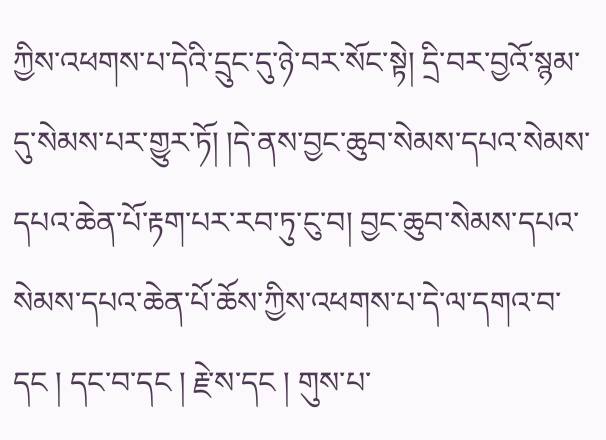ཀྱིས་འཕགས་པ་དེའི་དྲུང་དུ་ཉེ་བར་སོང་སྟེ། དྲི་བར་བྱའོ་སྙམ་དུ་སེམས་པར་གྱུར་ཏོ། །དེ་ནས་བྱང་ཆུབ་སེམས་དཔའ་སེམས་དཔའ་ཆེན་པོ་རྟག་པར་རབ་ཏུ་ངུ་བ། བྱང་ཆུབ་སེམས་དཔའ་སེམས་དཔའ་ཆེན་པོ་ཆོས་ཀྱིས་འཕགས་པ་དེ་ལ་དགའ་བ་དང ། དང་བ་དང ། རྗེ་ས་དང ། གུས་པ་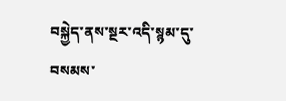བསྐྱེད་ནས་སྔར་འདི་སྙམ་དུ་བསམས་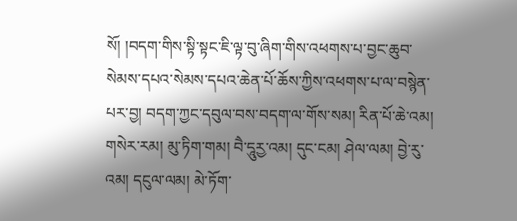སོ། །བདག་གིས་སྟི་སྟང་ཇི་ལྟ་བུ་ཞིག་གིས་འཕགས་པ་བྱང་ཆུབ་སེམས་དཔའ་སེམས་དཔའ་ཆེན་པོ་ཆོས་ཀྱིས་འཕགས་པ་ལ་བསྙེན་པར་བྱ། བདག་ཀྱང་དབུལ་བས་བདག་ལ་གོས་སམ། རིན་པོ་ཆེ་འམ། གསེར་རམ། མུ་ཏིག་གམ། བཻ་དཱུརྱ་འམ། དུང་ངམ། ཤེལ་ལམ། བྱེ་རུ་འམ། དངུལ་ལམ། མེ་ཏོག་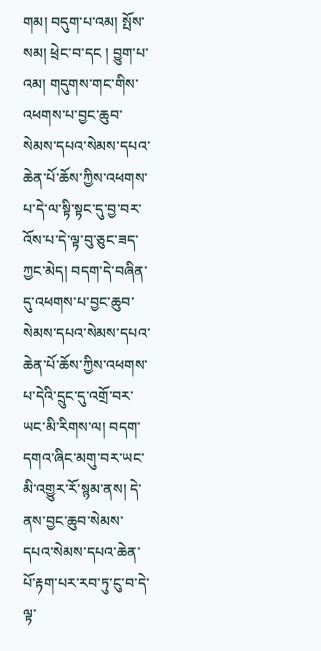གམ། བདུག་པ་འམ། སྤོས་སམ། ཕྲེང་བ་དང ། བྱུག་པ་འམ། གདུགས་གང་གིས་འཕགས་པ་བྱང་ཆུབ་སེམས་དཔའ་སེམས་དཔའ་ཆེན་པོ་ཆོས་ཀྱིས་འཕགས་པ་དེ་ལ་སྟི་སྟང་དུ་བྱ་བར་འོས་པ་དེ་ལྟ་བུ་ཅུང་ཟད་ཀྱང་མེད། བདག་དེ་བཞིན་དུ་འཕགས་པ་བྱང་ཆུབ་སེམས་དཔའ་སེམས་དཔའ་ཆེན་པོ་ཆོས་ཀྱིས་འཕགས་པ་དེའི་དྲུང་དུ་འགྲོ་བར་ཡང་མི་རིགས་ལ། བདག་དགའ་ཞིང་མགུ་བར་ཡང་མི་འགྱུར་རོ་སྙམ་ནས། དེ་ནས་བྱང་ཆུབ་སེམས་དཔའ་སེམས་དཔའ་ཆེན་པོ་རྟག་པར་རབ་ཏུ་ངུ་བ་དེ་ལྟ་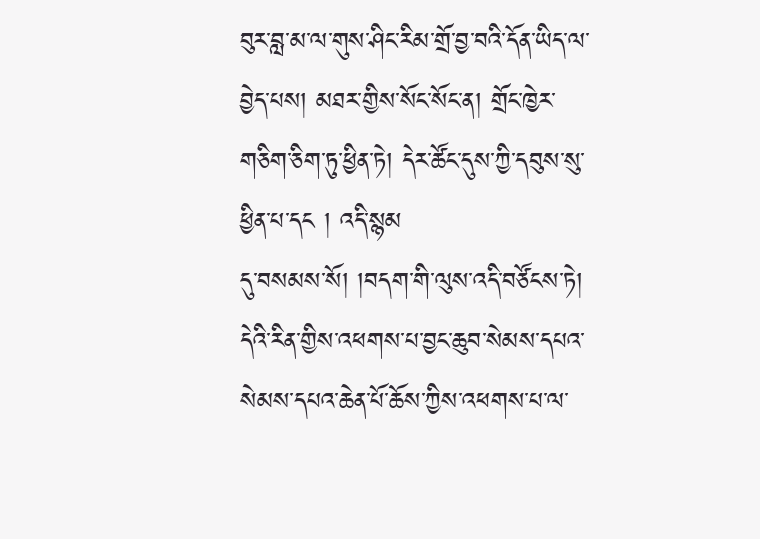བུར་བླ་མ་ལ་གུས་ཤིང་རིམ་གྲོ་བྱ་བའི་དོན་ཡིད་ལ་བྱེད་པས། མཐར་གྱིས་སོང་སོང་ན། གྲོང་ཁྱེར་གཅིག་ཅིག་ཏུ་ཕྱིན་ཏེ། དེར་ཚོང་དུས་ཀྱི་དབུས་སུ་ཕྱིན་པ་དང ། འདི་སྙམ
དུ་བསམས་སོ། །བདག་གི་ལུས་འདི་བཙོངས་ཏེ། དེའི་རིན་གྱིས་འཕགས་པ་བྱང་ཆུབ་སེམས་དཔའ་སེམས་དཔའ་ཆེན་པོ་ཆོས་ཀྱིས་འཕགས་པ་ལ་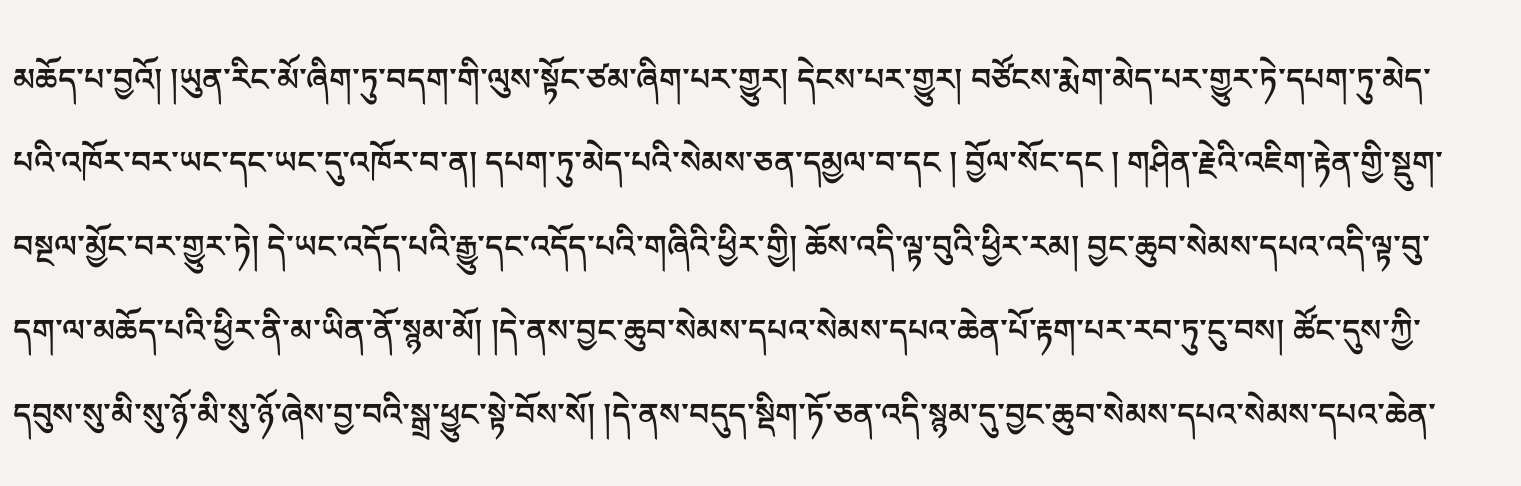མཆོད་པ་བྱའོ། །ཡུན་རིང་མོ་ཞིག་ཏུ་བདག་གི་ལུས་སྟོང་ཙམ་ཞིག་པར་གྱུར། དེངས་པར་གྱུར། བཙོངས་རྨེག་མེད་པར་གྱུར་ཏེ་དཔག་ཏུ་མེད་པའི་འཁོར་བར་ཡང་དང་ཡང་དུ་འཁོར་བ་ན། དཔག་ཏུ་མེད་པའི་སེམས་ཅན་དམྱལ་བ་དང ། བྱོལ་སོང་དང ། གཤིན་རྗེའི་འཇིག་རྟེན་གྱི་སྡུག་བསྔལ་མྱོང་བར་གྱུར་ཏེ། དེ་ཡང་འདོད་པའི་རྒྱུ་དང་འདོད་པའི་གཞིའི་ཕྱིར་གྱི། ཆོས་འདི་ལྟ་བུའི་ཕྱིར་རམ། བྱང་ཆུབ་སེམས་དཔའ་འདི་ལྟ་བུ་དག་ལ་མཆོད་པའི་ཕྱིར་ནི་མ་ཡིན་ནོ་སྙམ་མོ། །དེ་ནས་བྱང་ཆུབ་སེམས་དཔའ་སེམས་དཔའ་ཆེན་པོ་རྟག་པར་རབ་ཏུ་ངུ་བས། ཚོང་དུས་ཀྱི་དབུས་སུ་མི་སུ་ཉོ་མི་སུ་ཉོ་ཞེས་བྱ་བའི་སྒྲ་ཕྱུང་སྟེ་བོས་སོ། །དེ་ནས་བདུད་སྡིག་ཏོ་ཅན་འདི་སྙམ་དུ་བྱང་ཆུབ་སེམས་དཔའ་སེམས་དཔའ་ཆེན་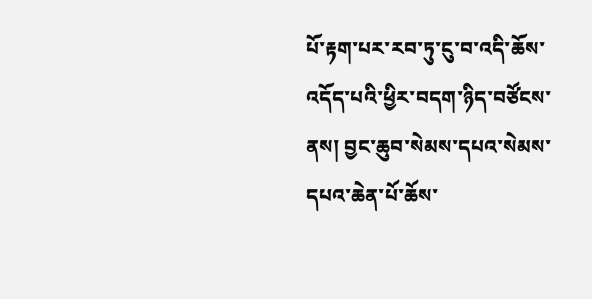པོ་རྟག་པར་རབ་ཏུ་ངུ་བ་འདི་ཆོས་འདོད་པའི་ཕྱིར་བདག་ཉིད་བཙོངས་ནས། བྱང་ཆུབ་སེམས་དཔའ་སེམས་དཔའ་ཆེན་པོ་ཆོས་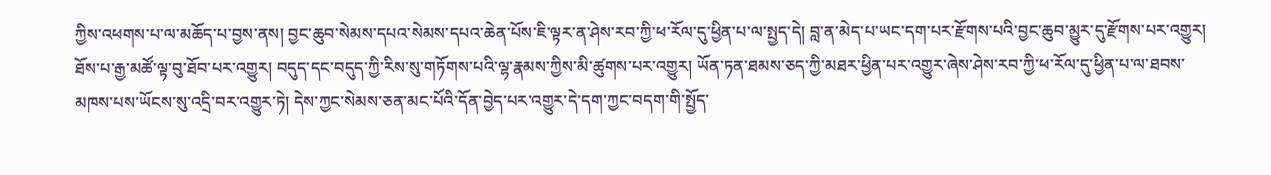ཀྱིས་འཕགས་པ་ལ་མཆོད་པ་བྱས་ནས། བྱང་ཆུབ་སེམས་དཔའ་སེམས་དཔའ་ཆེན་པོས་ཇི་ལྟར་ན་ཤེས་རབ་ཀྱི་ཕ་རོལ་དུ་ཕྱིན་པ་ལ་སྤྱད་དེ། བླ་ན་མེད་པ་ཡང་དག་པར་རྫོགས་པའི་བྱང་ཆུབ་མྱུར་དུ་རྫོགས་པར་འགྱུར། ཐོས་པ་རྒྱ་མཚོ་ལྟ་བུ་ཐོབ་པར་འགྱུར། བདུད་དང་བདུད་ཀྱི་རིས་སུ་གཏོགས་པའི་ལྷ་རྣམས་ཀྱིས་མི་ཚུགས་པར་འགྱུར། ཡོན་ཏན་ཐམས་ཅད་ཀྱི་མཐར་ཕྱིན་པར་འགྱུར་ཞེས་ཤེས་རབ་ཀྱི་ཕ་རོལ་དུ་ཕྱིན་པ་ལ་ཐབས་མཁས་པས་ཡོངས་སུ་འདྲི་བར་འགྱུར་ཏེ། དེས་ཀྱང་སེམས་ཅན་མང་པོའི་དོན་བྱེད་པར་འགྱུར་དེ་དག་ཀྱང་བདག་གི་སྤྱོད་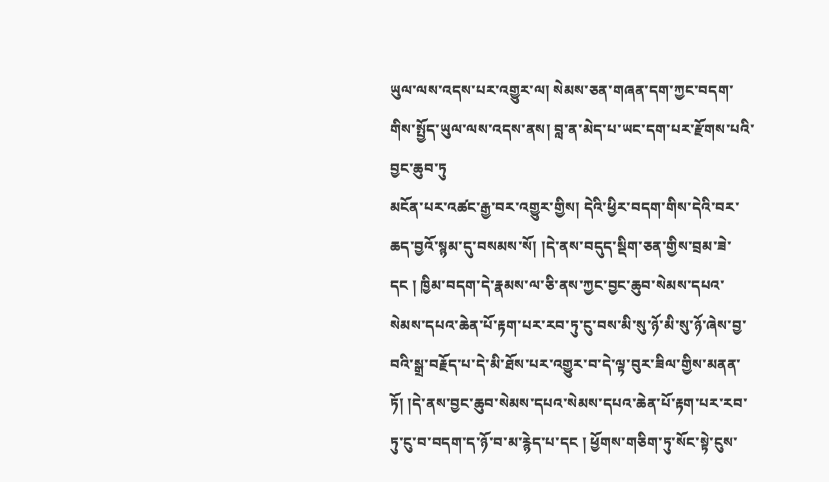ཡུལ་ལས་འདས་པར་འགྱུར་ལ། སེམས་ཅན་གཞན་དག་ཀྱང་བདག་གིས་སྤྱོད་ཡུལ་ལས་འདས་ནས། བླ་ན་མེད་པ་ཡང་དག་པར་རྫོགས་པའི་བྱང་ཆུབ་ཏུ
མངོན་པར་འཚང་རྒྱ་བར་འགྱུར་གྱིས། དེའི་ཕྱིར་བདག་གིས་དེའི་བར་ཆད་བྱའོ་སྙམ་དུ་བསམས་སོ། །དེ་ནས་བདུད་སྡིག་ཅན་གྱིས་བྲམ་ཟེ་དང ། ཁྱིམ་བདག་དེ་རྣམས་ལ་ཅི་ནས་ཀྱང་བྱང་ཆུབ་སེམས་དཔའ་སེམས་དཔའ་ཆེན་པོ་རྟག་པར་རབ་ཏུ་ངུ་བས་མི་སུ་ཉོ་མི་སུ་ཉོ་ཞེས་བྱ་བའི་སྒྲ་བརྗོད་པ་དེ་མི་ཐོས་པར་འགྱུར་བ་དེ་ལྟ་བུར་ཟིལ་གྱིས་མནན་ཏོ། །དེ་ནས་བྱང་ཆུབ་སེམས་དཔའ་སེམས་དཔའ་ཆེན་པོ་རྟག་པར་རབ་ཏུ་ངུ་བ་བདག་ད་ཉོ་བ་མ་རྙེད་པ་དང ། ཕྱོགས་གཅིག་ཏུ་སོང་སྟེ་ངུས་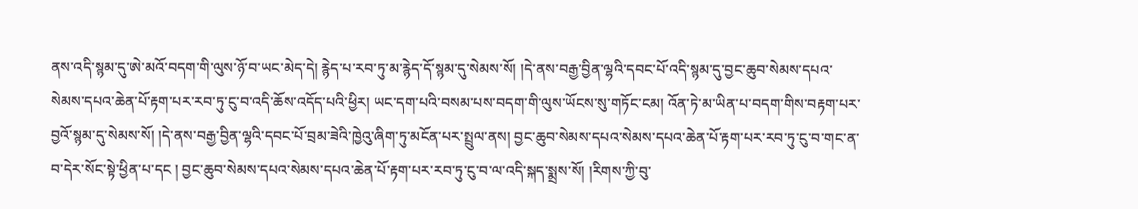ནས་འདི་སྙམ་དུ་ཨེ་མའོ་བདག་གི་ལུས་ཉོ་བ་ཡང་མེད་དེ། རྙེད་པ་རབ་ཏུ་མ་རྙེད་དོ་སྙམ་དུ་སེམས་སོ། །དེ་ནས་བརྒྱ་བྱིན་ལྷའི་དབང་པོ་འདི་སྙམ་དུ་བྱང་ཆུབ་སེམས་དཔའ་སེམས་དཔའ་ཆེན་པོ་རྟག་པར་རབ་ཏུ་ངུ་བ་འདི་ཆོས་འདོད་པའི་ཕྱིར། ཡང་དག་པའི་བསམ་པས་བདག་གི་ལུས་ཡོངས་སུ་གཏོང་ངམ། འོན་ཏེ་མ་ཡིན་པ་བདག་གིས་བརྟག་པར་བྱའོ་སྙམ་དུ་སེམས་སོ། །དེ་ནས་བརྒྱ་བྱིན་ལྷའི་དབང་པོ་བྲམ་ཟེའི་ཁྱེའུ་ཞིག་ཏུ་མངོན་པར་སྤྲུལ་ནས། བྱང་ཆུབ་སེམས་དཔའ་སེམས་དཔའ་ཆེན་པོ་རྟག་པར་རབ་ཏུ་ངུ་བ་གང་ན་བ་དེར་སོང་སྟེ་ཕྱིན་པ་དང ། བྱང་ཆུབ་སེམས་དཔའ་སེམས་དཔའ་ཆེན་པོ་རྟག་པར་རབ་ཏུ་ངུ་བ་ལ་འདི་སྐད་སྨྲས་སོ། །རིགས་ཀྱི་བུ་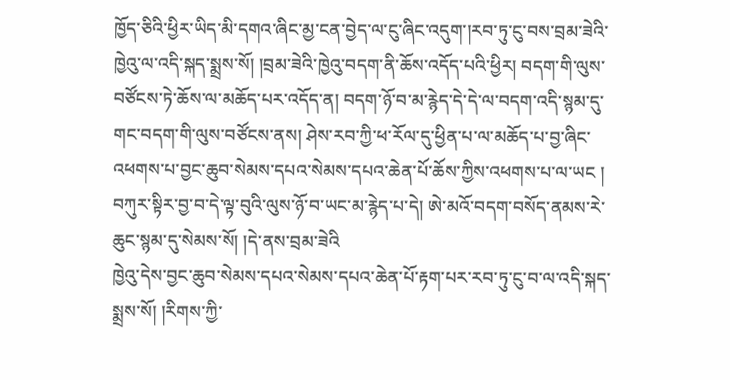ཁྱོད་ཅིའི་ཕྱིར་ཡིད་མི་དགའ་ཞིང་མྱ་ངན་བྱེད་ལ་ངུ་ཞིང་འདུག་།རབ་ཏུ་ངུ་བས་བྲམ་ཟེའི་ཁྱེའུ་ལ་འདི་སྐད་སྨྲས་སོ། །བྲམ་ཟེའི་ཁྱེའུ་བདག་ནི་ཆོས་འདོད་པའི་ཕྱིར། བདག་གི་ལུས་བཙོངས་ཏེ་ཆོས་ལ་མཆོད་པར་འདོད་ན། བདག་ཉོ་བ་མ་རྙེད་དེ་དེ་ལ་བདག་འདི་སྙམ་དུ་གང་བདག་གི་ལུས་བཙོངས་ནས། ཤེས་རབ་ཀྱི་ཕ་རོལ་དུ་ཕྱིན་པ་ལ་མཆོད་པ་བྱ་ཞིང་འཕགས་པ་བྱང་ཆུབ་སེམས་དཔའ་སེམས་དཔའ་ཆེན་པོ་ཆོས་ཀྱིས་འཕགས་པ་ལ་ཡང ། བཀུར་སྟིར་བྱ་བ་དེ་ལྟ་བུའི་ལུས་ཉོ་བ་ཡང་མ་རྙེད་པ་དེ། ཨེ་མའོ་བདག་བསོད་ནམས་རེ་ཆུང་སྙམ་དུ་སེམས་སོ། །དེ་ནས་བྲམ་ཟེའི
ཁྱེའུ་དེས་བྱང་ཆུབ་སེམས་དཔའ་སེམས་དཔའ་ཆེན་པོ་རྟག་པར་རབ་ཏུ་ངུ་བ་ལ་འདི་སྐད་སྨྲས་སོ། །རིགས་ཀྱི་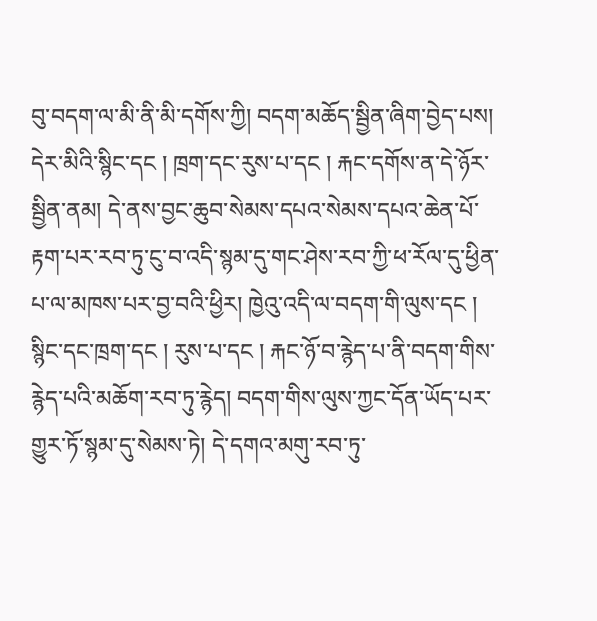བུ་བདག་ལ་མི་ནི་མི་དགོས་ཀྱི། བདག་མཆོད་སྦྱིན་ཞིག་བྱེད་པས། དེར་མིའི་སྙིང་དང ། ཁྲག་དང་རུས་པ་དང ། རྐང་དགོས་ན་དེ་ཉོར་སྦྱིན་ནམ། དེ་ནས་བྱང་ཆུབ་སེམས་དཔའ་སེམས་དཔའ་ཆེན་པོ་རྟག་པར་རབ་ཏུ་ངུ་བ་འདི་སྙམ་དུ་གང་ཤེས་རབ་ཀྱི་ཕ་རོལ་དུ་ཕྱིན་པ་ལ་མཁས་པར་བྱ་བའི་ཕྱིར། ཁྱེའུ་འདི་ལ་བདག་གི་ལུས་དང ། སྙིང་དང་ཁྲག་དང ། རུས་པ་དང ། རྐང་ཉོ་བ་རྙེད་པ་ནི་བདག་གིས་རྙེད་པའི་མཆོག་རབ་ཏུ་རྙེད། བདག་གིས་ལུས་ཀྱང་དོན་ཡོད་པར་གྱུར་ཏོ་སྙམ་དུ་སེམས་ཏེ། དེ་དགའ་མགུ་རབ་ཏུ་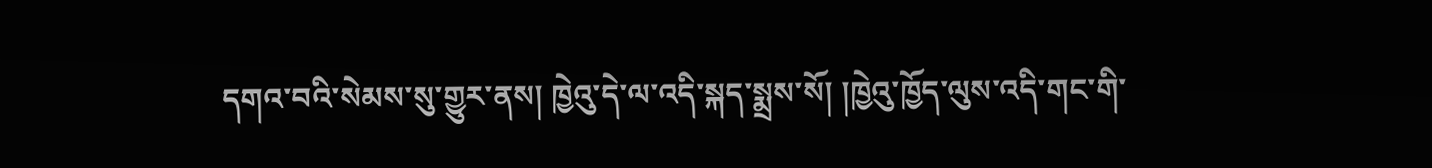དགའ་བའི་སེམས་སུ་གྱུར་ནས། ཁྱེའུ་དེ་ལ་འདི་སྐད་སྨྲས་སོ། །ཁྱེའུ་ཁྱོད་ལུས་འདི་གང་གི་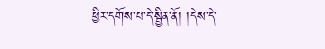ཕྱིར་དགོས་པ་དེ་སྦྱིན་ནོ། །དེས་དེ་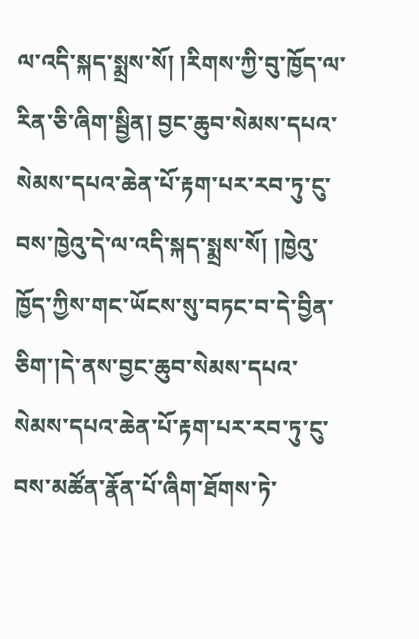ལ་འདི་སྐད་སྨྲས་སོ། །རིགས་ཀྱི་བུ་ཁྱོད་ལ་རིན་ཅི་ཞིག་སྦྱིན། བྱང་ཆུབ་སེམས་དཔའ་སེམས་དཔའ་ཆེན་པོ་རྟག་པར་རབ་ཏུ་ངུ་བས་ཁྱེའུ་དེ་ལ་འདི་སྐད་སྨྲས་སོ། །ཁྱེའུ་ཁྱོད་ཀྱིས་གང་ཡོངས་སུ་བཏང་བ་དེ་བྱིན་ཅིག་།དེ་ནས་བྱང་ཆུབ་སེམས་དཔའ་སེམས་དཔའ་ཆེན་པོ་རྟག་པར་རབ་ཏུ་ངུ་བས་མཚོན་རྣོན་པོ་ཞིག་ཐོགས་ཏེ་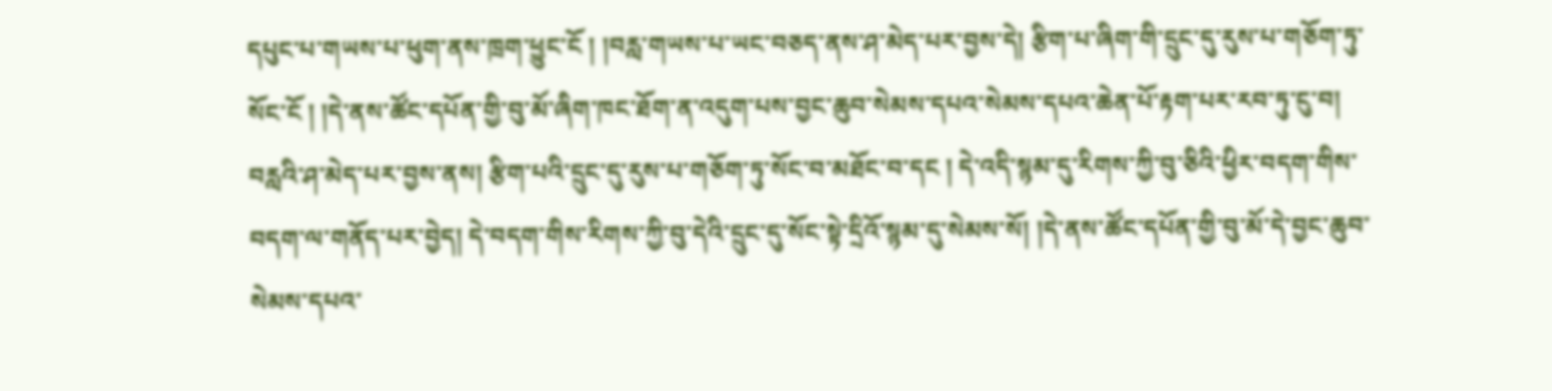དཔུང་པ་གཡས་པ་ཕུག་ནས་ཁྲག་ཕྱུང་ངོ ། །བརླ་གཡས་པ་ཡང་བཅད་ནས་ཤ་མེད་པར་བྱས་དེ། རྩིག་པ་ཞིག་གི་དྲུང་དུ་རུས་པ་གཅོག་ཏུ་སོང་ངོ ། །དེ་ནས་ཚོང་དཔོན་གྱི་བུ་མོ་ཞིག་ཁང་ཐོག་ན་འདུག་པས་བྱང་ཆུབ་སེམས་དཔའ་སེམས་དཔའ་ཆེན་པོ་རྟག་པར་རབ་ཏུ་ངུ་བ། བརླའི་ཤ་མེད་པར་བྱས་ནས། རྩིག་པའི་དྲུང་དུ་རུས་པ་གཅོག་ཏུ་སོང་བ་མཐོང་བ་དང ། དེ་འདི་སྙམ་དུ་རིགས་ཀྱི་བུ་ཅིའི་ཕྱིར་བདག་གིས་བདག་ལ་གནོད་པར་བྱེད། དེ་བདག་གིས་རིགས་ཀྱི་བུ་དེའི་དྲུང་དུ་སོང་སྟེ་དྲིའོ་སྙམ་དུ་སེམས་སོ། །དེ་ནས་ཚོང་དཔོན་གྱི་བུ་མོ་དེ་བྱང་ཆུབ་སེམས་དཔའ་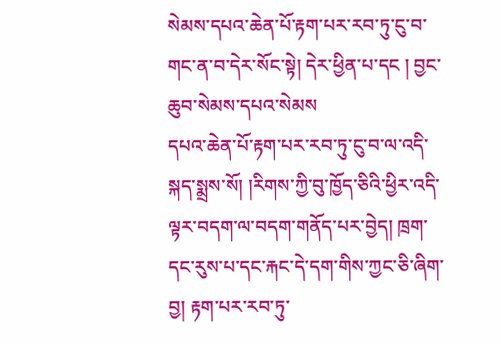སེམས་དཔའ་ཆེན་པོ་རྟག་པར་རབ་ཏུ་ངུ་བ་གང་ན་བ་དེར་སོང་སྟེ། དེར་ཕྱིན་པ་དང ། བྱང་ཆུབ་སེམས་དཔའ་སེམས
དཔའ་ཆེན་པོ་རྟག་པར་རབ་ཏུ་ངུ་བ་ལ་འདི་སྐད་སྨྲས་སོ། །རིགས་ཀྱི་བུ་ཁྱོད་ཅིའི་ཕྱིར་འདི་ལྟར་བདག་ལ་བདག་གནོད་པར་བྱེད། ཁྲག་དང་རུས་པ་དང་རྐང་དེ་དག་གིས་ཀྱང་ཅི་ཞིག་བྱ། རྟག་པར་རབ་ཏུ་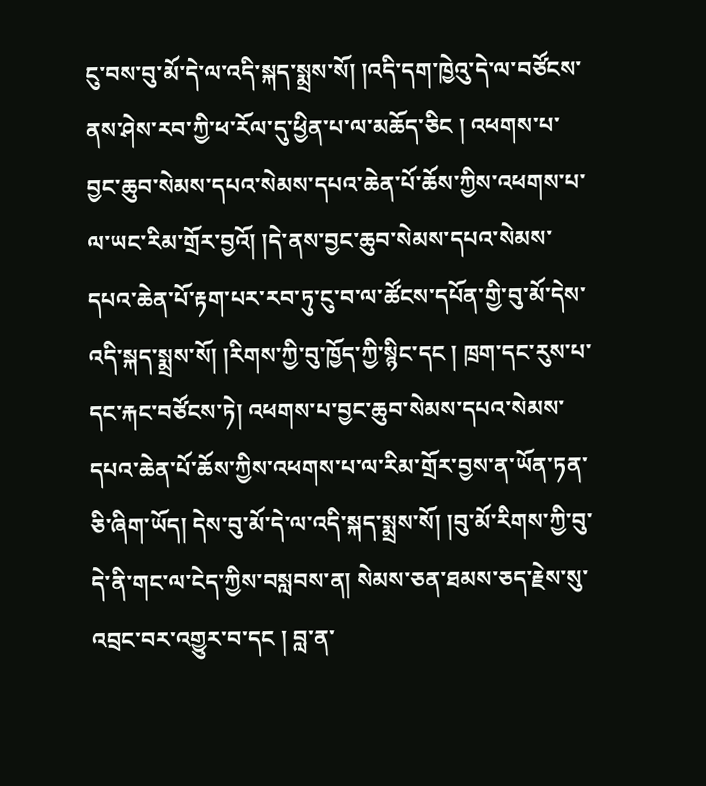ངུ་བས་བུ་མོ་དེ་ལ་འདི་སྐད་སྨྲས་སོ། །འདི་དག་ཁྱེའུ་དེ་ལ་བཙོངས་ནས་ཤེས་རབ་ཀྱི་ཕ་རོལ་དུ་ཕྱིན་པ་ལ་མཆོད་ཅིང ། འཕགས་པ་བྱང་ཆུབ་སེམས་དཔའ་སེམས་དཔའ་ཆེན་པོ་ཆོས་ཀྱིས་འཕགས་པ་ལ་ཡང་རིམ་གྲོར་བྱའོ། །དེ་ནས་བྱང་ཆུབ་སེམས་དཔའ་སེམས་དཔའ་ཆེན་པོ་རྟག་པར་རབ་ཏུ་ངུ་བ་ལ་ཚོངས་དཔོན་གྱི་བུ་མོ་དེས་འདི་སྐད་སྨྲས་སོ། །རིགས་ཀྱི་བུ་ཁྱོད་ཀྱི་སྙིང་དང ། ཁྲག་དང་རུས་པ་དང་རྐང་བཙོངས་ཏེ། འཕགས་པ་བྱང་ཆུབ་སེམས་དཔའ་སེམས་དཔའ་ཆེན་པོ་ཆོས་ཀྱིས་འཕགས་པ་ལ་རིམ་གྲོར་བྱས་ན་ཡོན་ཏན་ཅི་ཞིག་ཡོད། དེས་བུ་མོ་དེ་ལ་འདི་སྐད་སྨྲས་སོ། །བུ་མོ་རིགས་ཀྱི་བུ་དེ་ནི་གང་ལ་ངེད་ཀྱིས་བསླབས་ན། སེམས་ཅན་ཐམས་ཅད་རྗེས་སུ་འབྲང་བར་འགྱུར་བ་དང ། བླ་ན་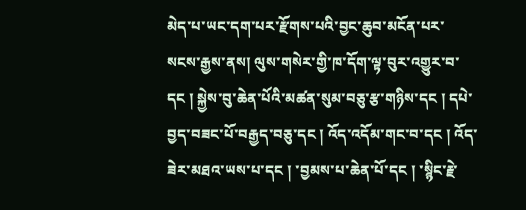མེད་པ་ཡང་དག་པར་རྫོགས་པའི་བྱང་ཆུབ་མངོན་པར་སངས་རྒྱས་ནས། ལུས་གསེར་གྱི་ཁ་དོག་ལྟ་བུར་འགྱུར་བ་དང ། སྐྱེས་བུ་ཆེན་པོའི་མཚན་སུམ་བཅུ་རྩ་གཉིས་དང ། དཔེ་བྱད་བཟང་པོ་བརྒྱད་བཅུ་དང ། འོད་འདོམ་གང་བ་དང ། འོད་ཟེར་མཐའ་ཡས་པ་དང ། ་བྱམས་པ་ཆེན་པོ་དང ། ་སྙིང་རྗེ་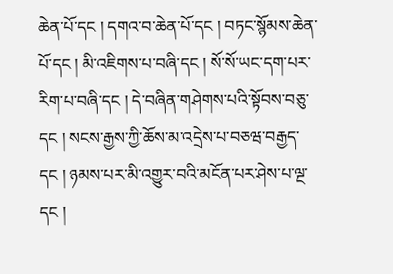ཆེན་པོ་དང ། དགའ་བ་ཆེན་པོ་དང ། བཏང་སྙོམས་ཆེན་པོ་དང ། མི་འཇིགས་པ་བཞི་དང ། སོ་སོ་ཡང་དག་པར་རིག་པ་བཞི་དང ། དེ་བཞིན་གཤེགས་པའི་སྟོབས་བཅུ་དང ། སངས་རྒྱས་ཀྱི་ཆོས་མ་འདྲེས་པ་བཅཝ་བརྒྱད་དང ། ཉམས་པར་མི་འགྱུར་བའི་མངོན་པར་ཤེས་པ་ལྔ་དང །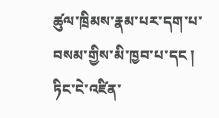ཚུལ་ཁྲིམས་རྣམ་པར་དག་པ་བསམ་གྱིས་མི་ཁྱབ་པ་དང ། ཏིང་ངེ་འཛིན་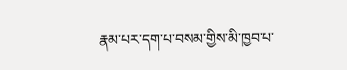རྣམ་པར་དག་པ་བསམ་གྱིས་མི་ཁྱབ་པ་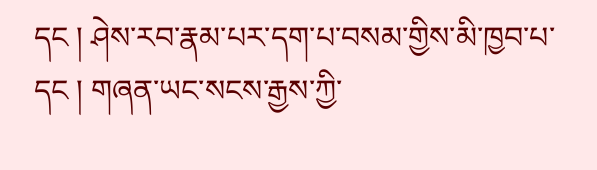དང ། ཤེས་རབ་རྣམ་པར་དག་པ་བསམ་གྱིས་མི་ཁྱབ་པ་དང ། གཞན་ཡང་སངས་རྒྱས་ཀྱི་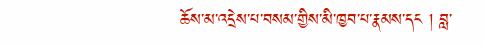ཆོས་མ་འདྲེས་པ་བསམ་གྱིས་མི་ཁྱབ་པ་རྣམས་དང ། བླ་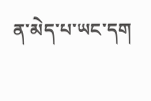ན་མེད་པ་ཡང་དག